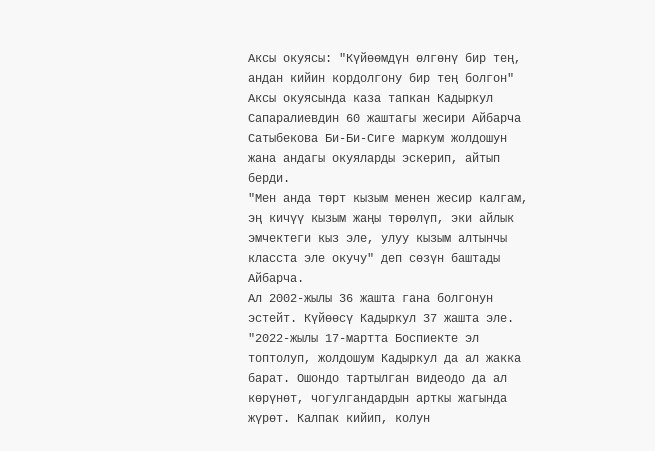Аксы окуясы: "Күйөөмдүн өлгөнү бир тең, андан кийин кордолгону бир тең болгон"
Аксы окуясында каза тапкан Кадыркул Сапаралиевдин 60 жаштагы жесири Айбарча Сатыбекова Би-Би-Сиге маркум жолдошун жана андагы окуяларды эскерип, айтып берди.
"Мен анда төрт кызым менен жесир калгам, эң кичүү кызым жаңы төрөлүп, эки айлык эмчектеги кыз эле, улуу кызым алтынчы класста эле окучу" деп сөзүн баштады Айбарча.
Ал 2002-жылы 36 жашта гана болгонун эстейт. Күйөөсү Кадыркул 37 жашта эле.
"2022-жылы 17-мартта Боспиекте эл топтолуп, жолдошум Кадыркул да ал жакка барат. Ошондо тартылган видеодо да ал көрүнөт, чогулгандардын арткы жагында жүрөт. Калпак кийип, колун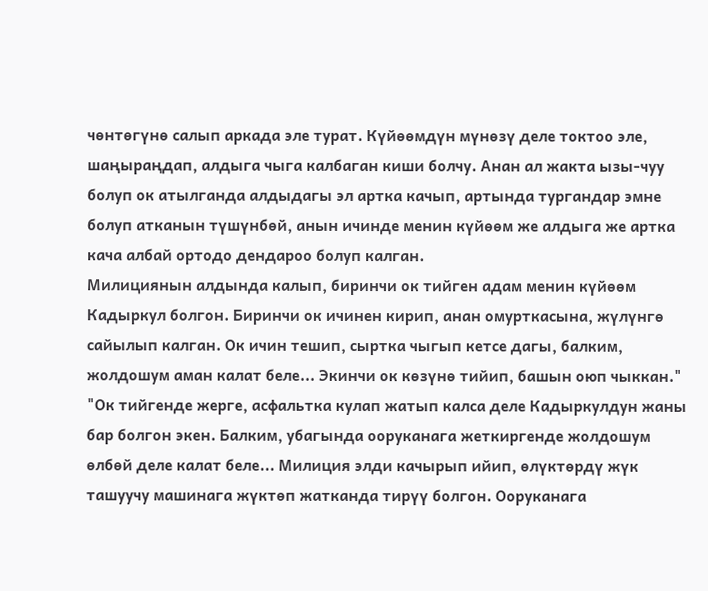чөнтөгүнө салып аркада эле турат. Күйөөмдүн мүнөзү деле токтоо эле, шаңыраңдап, алдыга чыга калбаган киши болчу. Анан ал жакта ызы-чуу болуп ок атылганда алдыдагы эл артка качып, артында тургандар эмне болуп атканын түшүнбөй, анын ичинде менин күйөөм же алдыга же артка кача албай ортодо дендароо болуп калган.
Милициянын алдында калып, биринчи ок тийген адам менин күйөөм Кадыркул болгон. Биринчи ок ичинен кирип, анан омурткасына, жүлүнгө сайылып калган. Ок ичин тешип, сыртка чыгып кетсе дагы, балким, жолдошум аман калат беле... Экинчи ок көзүнө тийип, башын оюп чыккан."
"Ок тийгенде жерге, асфальтка кулап жатып калса деле Кадыркулдун жаны бар болгон экен. Балким, убагында ооруканага жеткиргенде жолдошум өлбөй деле калат беле... Милиция элди качырып ийип, өлүктөрдү жүк ташуучу машинага жүктөп жатканда тирүү болгон. Ооруканага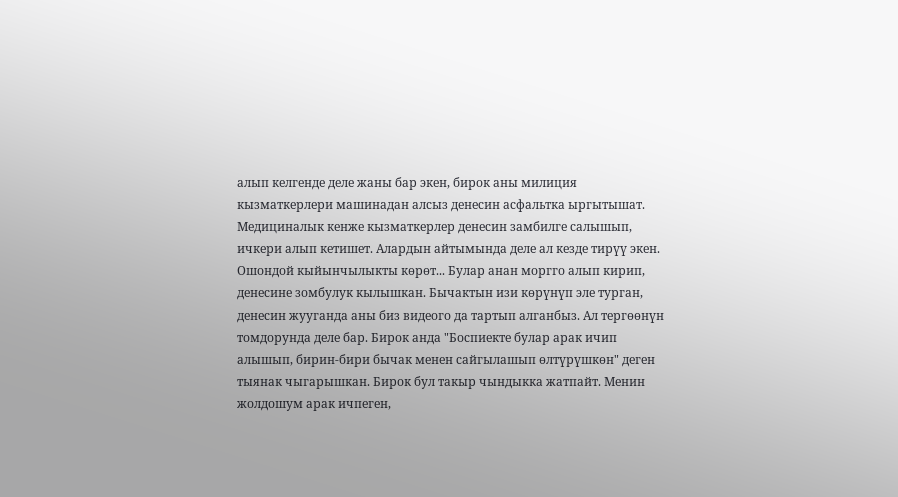алып келгенде деле жаны бар экен, бирок аны милиция кызматкерлери машинадан алсыз денесин асфальтка ыргытышат. Медициналык кенже кызматкерлер денесин замбилге салышып, ичкери алып кетишет. Алардын айтымында деле ал кезде тирүү экен. Ошондой кыйынчылыкты көрөт... Булар анан моргго алып кирип, денесине зомбулук кылышкан. Бычактын изи көрүнүп эле турган, денесин жууганда аны биз видеого да тартып алганбыз. Ал тергөөнүн томдорунда деле бар. Бирок анда "Боспиекте булар арак ичип алышып, бирин-бири бычак менен сайгылашып өлтүрүшкөн" деген тыянак чыгарышкан. Бирок бул такыр чындыкка жатпайт. Менин жолдошум арак ичпеген,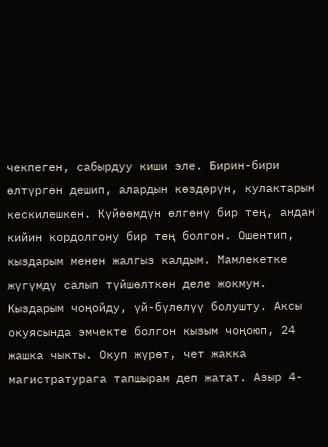чекпеген, сабырдуу киши эле. Бирин-бири өлтүргөн дешип, алардын көздөрүн, кулактарын кескилешкен. Күйөөмдүн өлгөнү бир тең, андан кийин кордолгону бир тең болгон. Ошентип, кыздарым менен жалгыз калдым. Мамлекетке жүгүмдү салып түйшөлткөн деле жокмун. Кыздарым чоңойду, үй-бүлөлүү болушту. Аксы окуясында эмчекте болгон кызым чоңоюп, 24 жашка чыкты. Окуп жүрөт, чет жакка магистратурага тапшырам деп жатат. Азыр 4-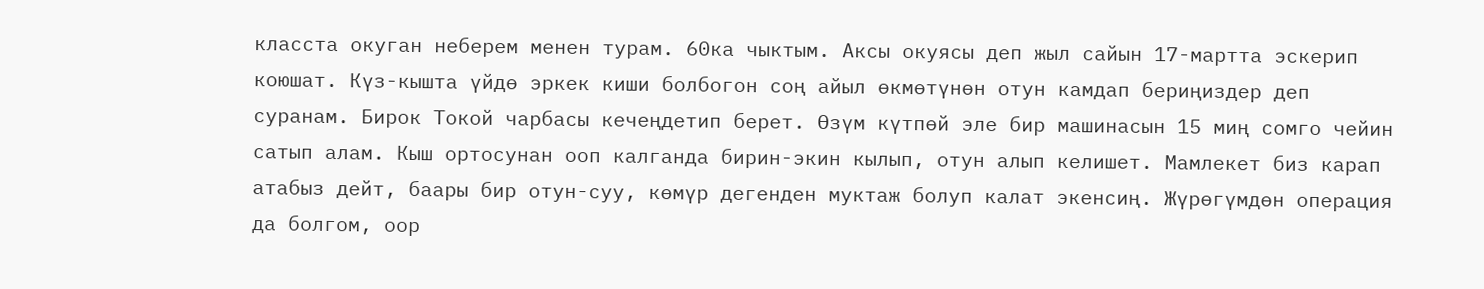класста окуган неберем менен турам. 60ка чыктым. Аксы окуясы деп жыл сайын 17-мартта эскерип коюшат. Күз-кышта үйдө эркек киши болбогон соң айыл өкмөтүнөн отун камдап бериңиздер деп суранам. Бирок Токой чарбасы кечеңдетип берет. Өзүм күтпөй эле бир машинасын 15 миң сомго чейин сатып алам. Кыш ортосунан ооп калганда бирин-экин кылып, отун алып келишет. Мамлекет биз карап атабыз дейт, баары бир отун-суу, көмүр дегенден муктаж болуп калат экенсиң. Жүрөгүмдөн операция да болгом, оор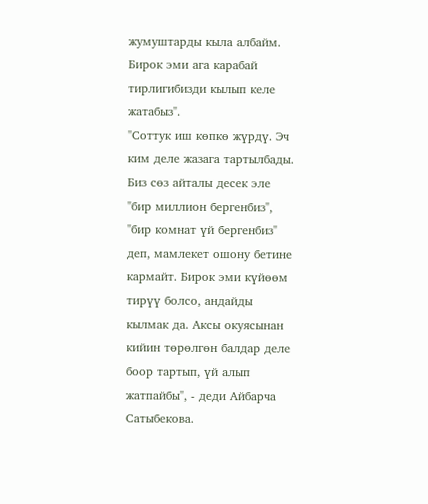жумуштарды кыла албайм. Бирок эми ага карабай тирлигибизди кылып келе жатабыз".
"Соттук иш көпкө жүрдү. Эч ким деле жазага тартылбады. Биз сөз айталы десек эле "бир миллион бергенбиз", "бир комнат үй бергенбиз" деп, мамлекет ошону бетине кармайт. Бирок эми күйөөм тирүү болсо, андайды кылмак да. Аксы окуясынан кийин төрөлгөн балдар деле боор тартып, үй алып жатпайбы", - деди Айбарча Сатыбекова.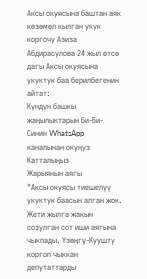Аксы окуясына баштан аяк көзөмөл кылган укук коргочу Азиза Абдирасулова 24 жыл өтсө дагы Аксы окуясына укуктук баа берилбегенин айтат:
Күндүн башкы жаңылыктарын Би-Би-Синин WhatsApp каналынан окуңуз
Катталыңыз
Жарыянын аягы
"Аксы окуясы тиешелүү укуктук баасын алган жок. Жети жылга жакын созулган сот иши аягына чыкпады. Үзөңгү-Куушту коргоп чыккан депутаттарды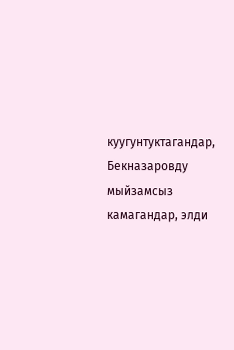куугунтуктагандар, Бекназаровду мыйзамсыз камагандар, элди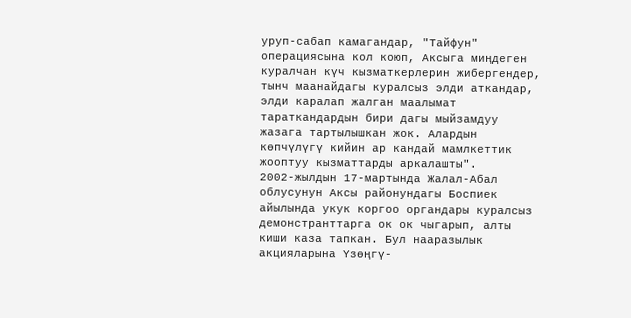уруп-сабап камагандар, "Тайфун" операциясына кол коюп, Аксыга миңдеген куралчан күч кызматкерлерин жибергендер, тынч маанайдагы куралсыз элди аткандар, элди каралап жалган маалымат тараткандардын бири дагы мыйзамдуу жазага тартылышкан жок. Алардын көпчүлүгү кийин ар кандай мамлкеттик жооптуу кызматтарды аркалашты".
2002-жылдын 17-мартында Жалал-Абал облусунун Аксы районундагы Боспиек айылында укук коргоо органдары куралсыз демонстранттарга ок ок чыгарып, алты киши каза тапкан. Бул нааразылык акцияларына Үзөңгү-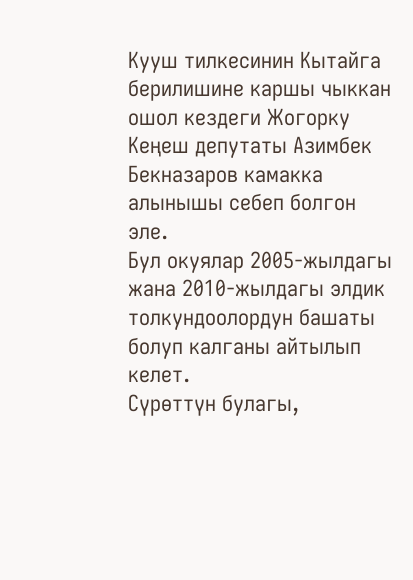Кууш тилкесинин Кытайга берилишине каршы чыккан ошол кездеги Жогорку Кеңеш депутаты Азимбек Бекназаров камакка алынышы себеп болгон эле.
Бул окуялар 2005-жылдагы жана 2010-жылдагы элдик толкундоолордун башаты болуп калганы айтылып келет.
Сүрөттүн булагы,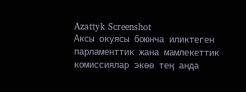Azattyk Screenshot
Аксы окуясы боюнча иликтеген парламенттик жана мамлекеттик комиссиялар экөө тең анда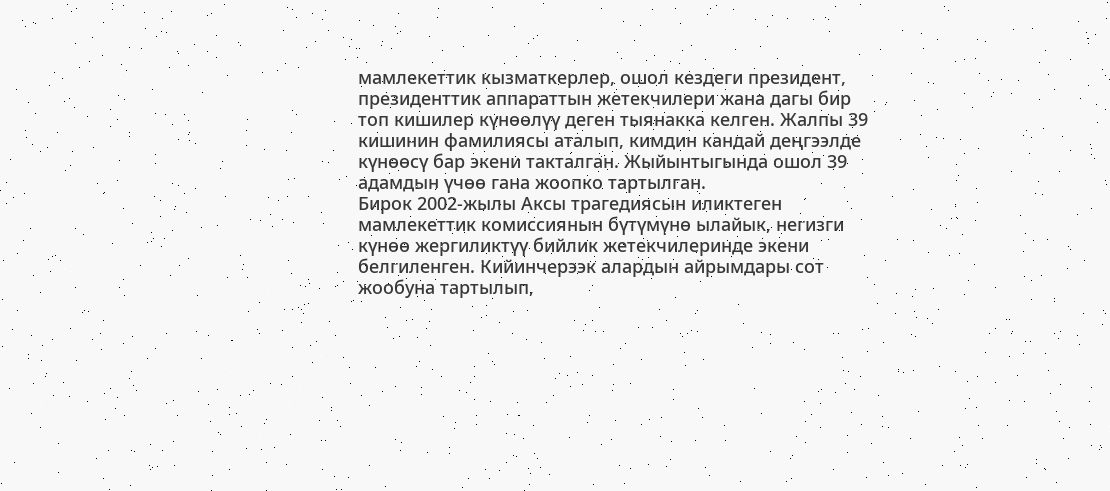мамлекеттик кызматкерлер, ошол кездеги президент, президенттик аппараттын жетекчилери жана дагы бир топ кишилер күнөөлүү деген тыянакка келген. Жалпы 39 кишинин фамилиясы аталып, кимдин кандай деңгээлде күнөөсү бар экени такталган. Жыйынтыгында ошол 39 адамдын үчөө гана жоопко тартылган.
Бирок 2002-жылы Аксы трагедиясын иликтеген мамлекеттик комиссиянын бүтүмүнө ылайык, негизги күнөө жергиликтүү бийлик жетекчилеринде экени белгиленген. Кийинчерээк алардын айрымдары сот жообуна тартылып,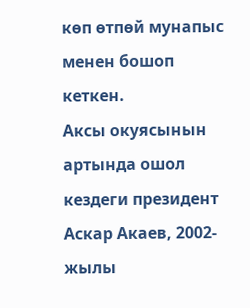көп өтпөй мунапыс менен бошоп кеткен.
Аксы окуясынын артында ошол кездеги президент Аскар Акаев, 2002-жылы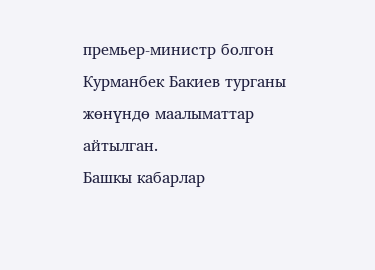премьер-министр болгон Курманбек Бакиев турганы жөнүндө маалыматтар айтылган.
Башкы кабарлар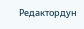Редактордун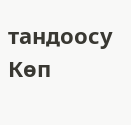тандоосу
Көп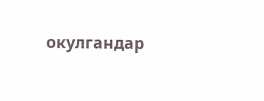окулгандар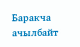Баракча ачылбайт